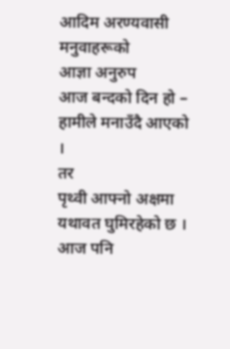आदिम अरण्यवासी मनुवाहरूको
आज्ञा अनुरुप
आज बन्दको दिन हो –
हामीले मनाउँदै आएको ।
तर
पृथ्वी आफ्नो अक्षमा यथावत घुमिरहेको छ ।
आज पनि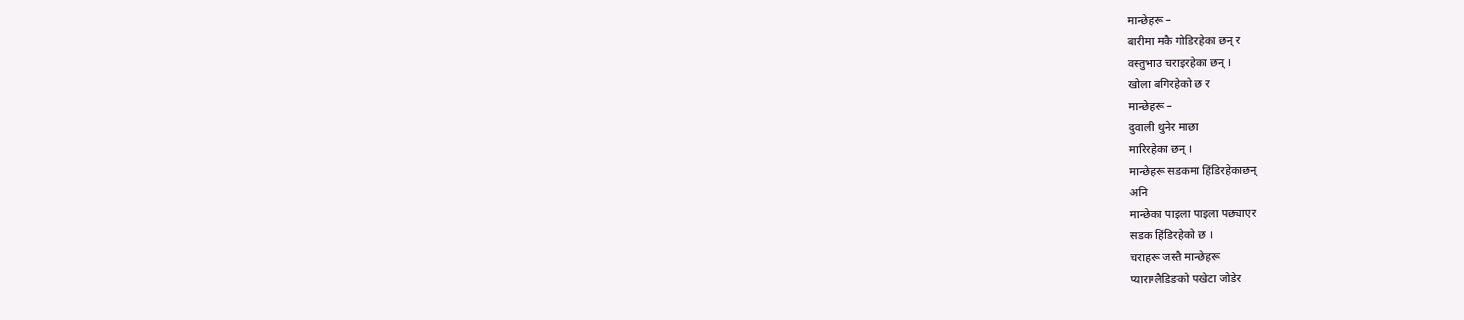मान्छेहरू –
बारीमा मकै गोडिरहेका छन् र
वस्तुभाउ चराइरहेका छन् ।
खोला बगिरहेको छ र
मान्छेहरू –
दुवाली थुनेर माछा
मारिरहेका छन् ।
मान्छेहरू सडकमा हिंडिरहेकाछन्
अनि
मान्छेका पाइला पाइला पछ्याएर
सडक हिंडिरहेको छ ।
चराहरू जस्तै मान्छेहरू
प्याराग्लैडिङको पखेटा जोडेर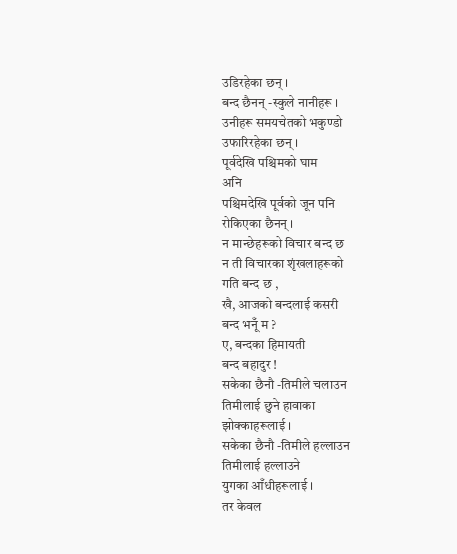उडिरहेका छन् ।
बन्द छैनन् -स्कुले नानीहरू ।
उनीहरू समयचेतको भकुण्डो
उफारिरहेका छन् ।
पूर्वदेखि पश्चिमको घाम
अनि
पश्चिमदेखि पूर्वको जून पनि
रोकिएका छैनन् ।
न मान्छेहरूको विचार बन्द छ
न ती विचारका शृंखलाहरूको
गति बन्द छ ,
खै, आजको बन्दलाई कसरी
बन्द भनूँ म ?
ए, बन्दका हिमायती
बन्द बहादुर !
सकेका छैनौ -तिमीले चलाउन
तिमीलाई छुने हावाका
झोक्काहरूलाई ।
सकेका छैनौ -तिमीले हल्लाउन
तिमीलाई हल्लाउने
युगका आँधीहरूलाई ।
तर केवल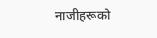नाजीहरूको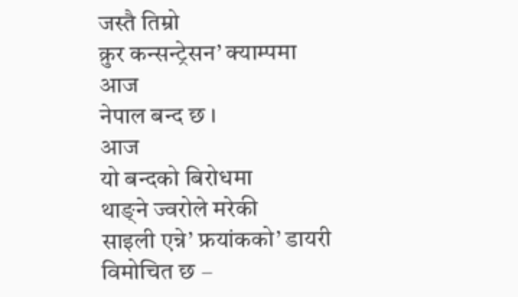जस्तै तिम्रो
क्रुर कन्सन्ट्रेसन’ क्याम्पमा
आज
नेपाल बन्द छ ।
आज
यो बन्दको बिरोधमा
थाङ्ने ज्वरोले मरेकी
साइली एन्ने’ फ्रयांकको’ डायरी
विमोचित छ –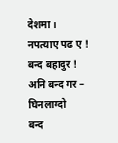देशमा ।
नपत्याए पढ ए !
बन्द बहादुर !
अनि बन्द गर –
घिनलाग्दो
बन्द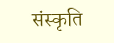संस्कृति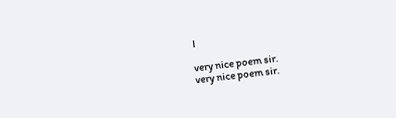।

very nice poem sir.
very nice poem sir.